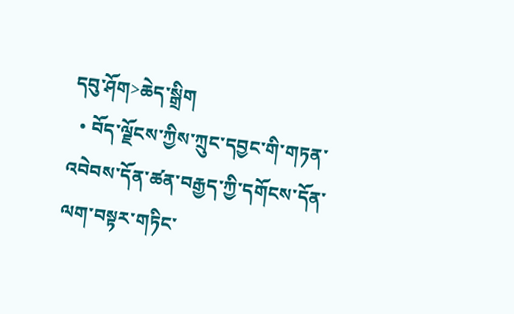དབུ་ཤོག>ཆེད་སྒྲིག
  • བོད་ལྗོངས་ཀྱིས་ཀྲུང་དབྱང་གི་གཏན་འབེབས་དོན་ཚན་བརྒྱད་ཀྱི་དགོངས་དོན་ལག་བསྟར་གཏིང་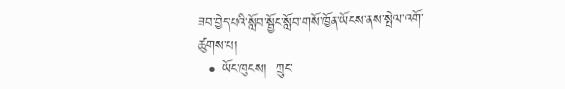ཟབ་བྱེད་པའི་སློབ་སྦྱོང་སློབ་གསོ་ཁྱོན་ཡོངས་ནས་སྤེལ་འགོ་ཚུགས་པ།
  • ཡོང་ཁུངས།  ཀྲུང་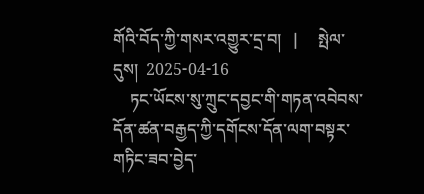གོའི་བོད་ཀྱི་གསར་འགྱུར་དྲ་བ།   |     སྤེལ་དུས།  2025-04-16
    ཏང་ཡོངས་སུ་ཀྲུང་དབྱང་གི་གཏན་འབེབས་དོན་ཚན་བརྒྱད་ཀྱི་དགོངས་དོན་ལག་བསྟར་གཏིང་ཟབ་བྱེད་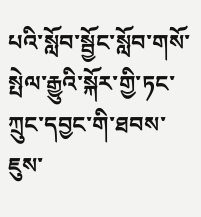པའི་སློབ་སྦྱོང་སློབ་གསོ་སྤེལ་རྒྱུའི་སྐོར་གྱི་ཏང་ཀྲུང་དབྱང་གི་ཐབས་ཇུས་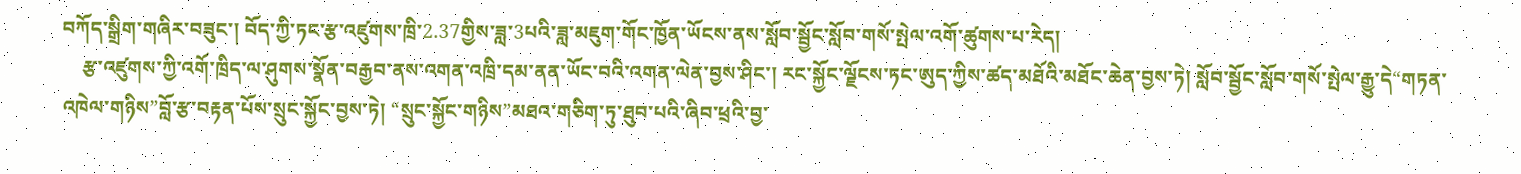བཀོད་སྒྲིག་གཞིར་བཟུང་། བོད་ཀྱི་ཏང་རྩ་འཛུགས་ཁྲི་2.37གྱིས་ཟླ་3པའི་ཟླ་མཇུག་གོང་ཁྱོན་ཡོངས་ནས་སློབ་སྦྱོང་སློབ་གསོ་སྤེལ་འགོ་ཚུགས་པ་རེད།
    རྩ་འཛུགས་ཀྱི་འགོ་ཁྲིད་ལ་ཤུགས་སྣོན་བརྒྱབ་ནས་འགན་འཁྲི་དམ་ནན་ཡོང་བའི་འགན་ལེན་བྱས་ཤིང་། རང་སྐྱོང་ལྗོངས་ཏང་ཨུད་ཀྱིས་ཚད་མཐོའི་མཐོང་ཆེན་བྱས་ཏེ། སློབ་སྦྱོང་སློབ་གསོ་སྤེལ་རྒྱུ་དེ“གཏན་འཁེལ་གཉིས”བློ་རྩ་བརྟན་པོས་སྲུང་སྐྱོང་བྱས་ཏེ། “སྲུང་སྐྱོང་གཉིས”མཐའ་གཅིག་ཏུ་ཐུབ་པའི་ཞིབ་ཕྲའི་བྱ་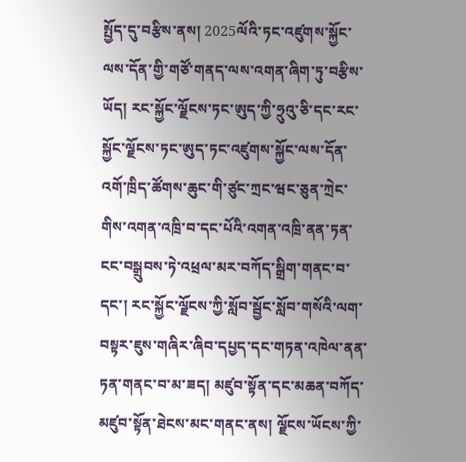སྤྱོད་དུ་བརྩིས་ནས། 2025ལོའི་ཏང་འཛུགས་སྐྱོང་ལས་དོན་གྱི་གཙོ་གནད་ལས་འགན་ཞིག་ཏུ་བརྩིས་ཡོད། རང་སྐྱོང་ལྗོངས་ཏང་ཨུད་ཀྱི་ཧྲུའུ་ཅི་དང་རང་སྐྱོང་ལྗོངས་ཏང་ཨུད་ཏང་འཛུགས་སྐྱོང་ལས་དོན་འགོ་ཁྲིད་ཚོགས་ཆུང་གི་ཙུང་ཀྲང་ཝང་ཅུན་ཀྲེང་གིས་འགན་འཁྲི་བ་དང་པོའི་འགན་འཁྲི་ནན་ཏན་ངང་བསྒྲུབས་ཏེ་འཕྲལ་མར་བཀོད་སྒྲིག་གནང་བ་དང་། རང་སྐྱོང་ལྗོངས་ཀྱི་སློབ་སྦྱོང་སློབ་གསོའི་ལག་བསྟར་ཇུས་གཞིར་ཞིབ་དཔྱད་དང་གཏན་འཁེལ་ནན་ཏན་གནང་བ་མ་ཟད། མཛུབ་སྟོན་དང་མཆན་བཀོད་མཛུབ་སྟོན་ཐེངས་མང་གནང་ནས། ལྗོངས་ཡོངས་ཀྱི་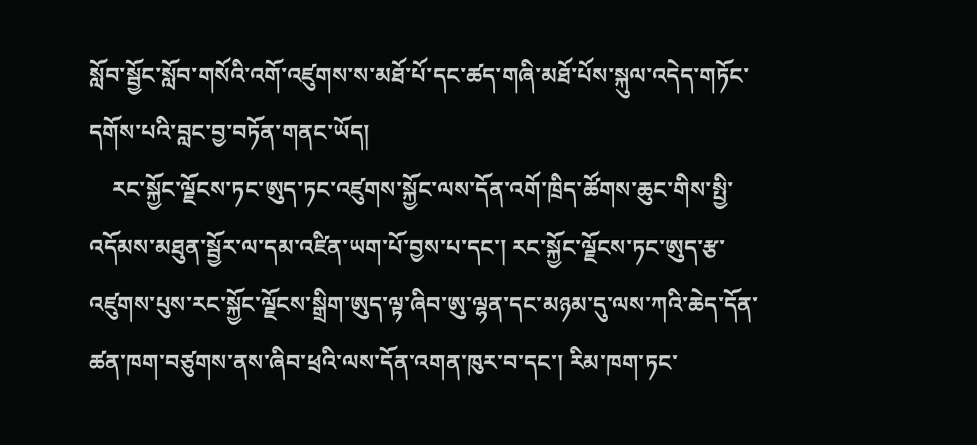སློབ་སྦྱོང་སློབ་གསོའི་འགོ་འཛུགས་ས་མཐོ་པོ་དང་ཚད་གཞི་མཐོ་པོས་སྐུལ་འདེད་གཏོང་དགོས་པའི་བླང་བྱ་བཏོན་གནང་ཡོད།
    རང་སྐྱོང་ལྗོངས་ཏང་ཨུད་ཏང་འཛུགས་སྐྱོང་ལས་དོན་འགོ་ཁྲིད་ཚོགས་ཆུང་གིས་སྤྱི་འདོམས་མཐུན་སྦྱོར་ལ་དམ་འཛིན་ཡག་པོ་བྱས་པ་དང་། རང་སྐྱོང་ལྗོངས་ཏང་ཨུད་རྩ་འཛུགས་པུས་རང་སྐྱོང་ལྗོངས་སྒྲིག་ཨུད་ལྟ་ཞིབ་ཨུ་ལྷན་དང་མཉམ་དུ་ལས་ཀའི་ཆེད་དོན་ཚན་ཁག་བཙུགས་ནས་ཞིབ་ཕྲའི་ལས་དོན་འགན་ཁུར་བ་དང་། རིམ་ཁག་ཏང་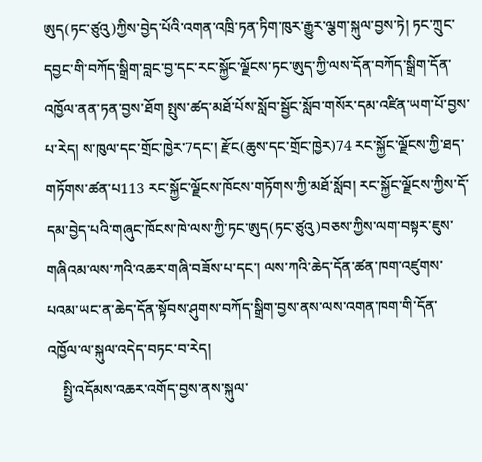ཨུད(ཏང་ཙུའུ)ཀྱིས་བྱེད་པོའི་འགན་འཁྲི་ཏན་ཏིག་ཁུར་རྒྱུར་ལྕག་སྐུལ་བྱས་ཏེ། ཏང་ཀྲུང་དབྱང་གི་བཀོད་སྒྲིག་བླང་བྱ་དང་རང་སྐྱོང་ལྗོངས་ཏང་ཨུད་ཀྱི་ལས་དོན་བཀོད་སྒྲིག་དོན་འཁྱོལ་ནན་ཏན་བྱས་ཐོག སྤུས་ཚད་མཐོ་པོས་སློབ་སྦྱོང་སློབ་གསོར་དམ་འཛིན་ཡག་པོ་བྱས་པ་རེད། ས་ཁུལ་དང་གྲོང་ཁྱེར་7དང་། རྫོང(ཆུས་དང་གྲོང་ཁྱེར)74 རང་སྐྱོང་ལྗོངས་ཀྱི་ཐད་གཏོགས་ཚན་པ113 རང་སྐྱོང་ལྗོངས་ཁོངས་གཏོགས་ཀྱི་མཐོ་སློབ། རང་སྐྱོང་ལྗོངས་ཀྱིས་དོ་དམ་བྱེད་པའི་གཞུང་ཁོངས་ཁེ་ལས་ཀྱི་ཏང་ཨུད(ཏང་ཙུའུ)བཅས་ཀྱིས་ལག་བསྟར་ཇུས་གཞིའམ་ལས་ཀའི་འཆར་གཞི་བཟོས་པ་དང་། ལས་ཀའི་ཆེད་དོན་ཚན་ཁག་འཛུགས་པའམ་ཡང་ན་ཆེད་དོན་སྟོབས་ཤུགས་བཀོད་སྒྲིག་བྱས་ནས་ལས་འགན་ཁག་གི་དོན་འཁྱོལ་ལ་སྐུལ་འདེད་བཏང་བ་རེད།
    སྤྱི་འདོམས་འཆར་འགོད་བྱས་ནས་སྐུལ་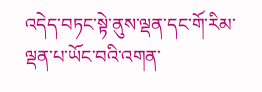འདེད་བཏང་སྟེ་ནུས་ལྡན་དང་གོ་རིམ་ལྡན་པ་ཡོང་བའི་འགན་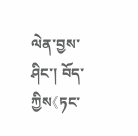ལེན་བྱས་ཤིང་། བོད་ཀྱིས《ཏང་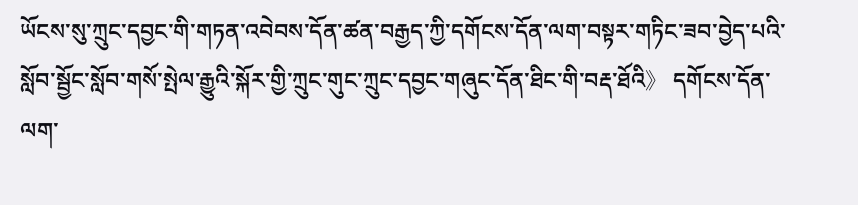ཡོངས་སུ་ཀྲུང་དབྱང་གི་གཏན་འབེབས་དོན་ཚན་བརྒྱད་ཀྱི་དགོངས་དོན་ལག་བསྟར་གཏིང་ཟབ་བྱེད་པའི་སློབ་སྦྱོང་སློབ་གསོ་སྤེལ་རྒྱུའི་སྐོར་གྱི་ཀྲུང་གུང་ཀྲུང་དབྱང་གཞུང་དོན་ཐིང་གི་བརྡ་ཐོའི》 དགོངས་དོན་ལག་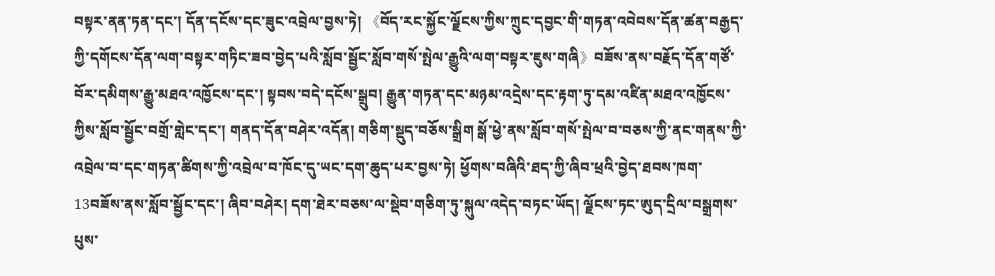བསྟར་ནན་ཏན་དང་། དོན་དངོས་དང་ཟུང་འབྲེལ་བྱས་ཏེ། 《བོད་རང་སྐྱོང་ལྗོངས་ཀྱིས་ཀྲུང་དབྱང་གི་གཏན་འབེབས་དོན་ཚན་བརྒྱད་ཀྱི་དགོངས་དོན་ལག་བསྟར་གཏིང་ཟབ་བྱེད་པའི་སློབ་སྦྱོང་སློབ་གསོ་སྤེལ་རྒྱུའི་ལག་བསྟར་ཇུས་གཞི》བཟོས་ནས་བརྗོད་དོན་གཙོ་བོར་དམིགས་རྒྱུ་མཐའ་འཁྱོངས་དང་། སྟབས་བདེ་དངོས་སྒྲུབ། རྒྱུན་གཏན་དང་མཉམ་འདྲེས་དང་རྟག་ཏུ་དམ་འཛིན་མཐའ་འཁྱོངས་ཀྱིས་སློབ་སྦྱོང་བགྲོ་གླེང་དང་། གནད་དོན་བཤེར་འདོན། གཅིག་སྡུད་བཅོས་སྒྲིག སྒོ་ཕྱེ་ནས་སློབ་གསོ་སྤེལ་བ་བཅས་ཀྱི་ནང་གནས་ཀྱི་འབྲེལ་བ་དང་གཏན་ཚིགས་ཀྱི་འབྲེལ་བ་ཁོང་དུ་ཡང་དག་ཆུད་པར་བྱས་ཏེ། ཕྱོགས་བཞིའི་ཐད་ཀྱི་ཞིབ་ཕྲའི་བྱེད་ཐབས་ཁག་13བཟོས་ནས་སློབ་སྦྱོང་དང་། ཞིབ་བཤེར། དག་ཐེར་བཅས་ལ་སྡེབ་གཅིག་ཏུ་སྐུལ་འདེད་བཏང་ཡོད། ལྗོངས་ཏང་ཨུད་དྲིལ་བསྒྲགས་པུས་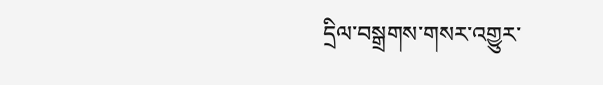དྲིལ་བསྒྲགས་གསར་འགྱུར་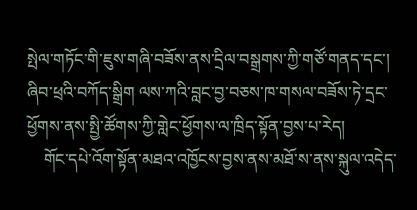སྤེལ་གཏོང་གི་ཇུས་གཞི་བཟོས་ནས་དྲིལ་བསྒྲགས་ཀྱི་གཙོ་གནད་དང་། ཞིབ་ཕྲའི་བཀོད་སྒྲིག ལས་ཀའི་བླང་བྱ་བཅས་ཁ་གསལ་བཟོས་ཏེ་དྲང་ཕྱོགས་ནས་སྤྱི་ཚོགས་ཀྱི་གླེང་ཕྱོགས་ལ་ཁྲིད་སྟོན་བྱས་པ་རེད།
    གོང་དཔེ་འོག་སྟོན་མཐའ་འཁྱོངས་བྱས་ནས་མཐོ་ས་ནས་སྐུལ་འདེད་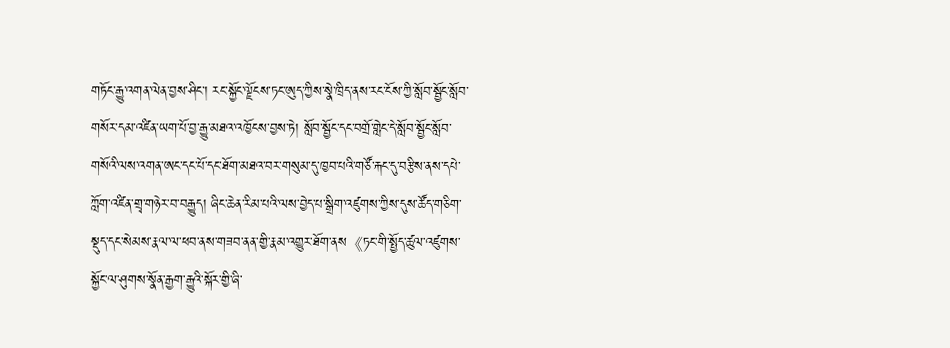གཏོང་རྒྱུ་འགན་ལེན་བྱས་ཤིང་། རང་སྐྱོང་ལྗོངས་ཏང་ཨུད་ཀྱིས་སྣེ་ཁྲིད་ནས་རང་ངོས་ཀྱི་སློབ་སྦྱོང་སློབ་གསོར་དམ་འཛིན་ཡག་པོ་བྱ་རྒྱུ་མཐའ་འཁྱོངས་བྱས་ཏེ། སློབ་སྦྱོང་དང་བགྲོ་གླེང་དེ་སློབ་སྦྱོང་སློབ་གསོའི་ལས་འགན་ཨང་དང་པོ་དང་ཐོག་མཐའ་བར་གསུམ་དུ་ཁྱབ་པའི་གཙོ་རྐང་དུ་བརྩིས་ནས་དཔེ་ཀློག་འཛིན་གྲྭ་གཉེར་བ་བརྒྱུད། ཞིང་ཆེན་རིམ་པའི་ལས་བྱེད་པ་སྒྲིག་འཛུགས་ཀྱིས་དུས་ཚོད་གཅིག་སྡུད་དང་སེམས་རྣལ་ལ་ཕབ་ནས་གཟབ་ནན་གྱི་རྣམ་འགྱུར་ཐོག་ནས《ཏང་གི་སྤྱོད་ཚུལ་འཛུགས་སྐྱོང་ལ་ཤུགས་སྣོན་རྒྱག་རྒྱུའི་སྐོར་གྱི་ཞི་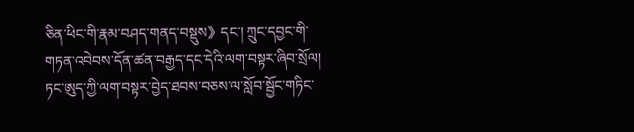ཅིན་ཕིང་གི་རྣམ་བཤད་གནད་བསྡུས》དང་། ཀྲུང་དབྱང་གི་གཏན་འབེབས་དོན་ཚན་བརྒྱད་དང་དེའི་ལག་བསྟར་ཞིབ་སྲོལ། ཏང་ཨུད་ཀྱི་ལག་བསྟར་བྱེད་ཐབས་བཅས་ལ་སློབ་སྦྱོང་གཏིང་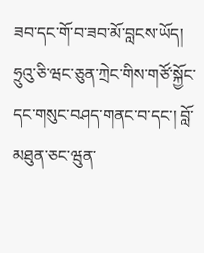ཟབ་དང་གོ་བ་ཟབ་མོ་བླངས་ཡོད། ཧྲུའུ་ཅི་ཝང་ཅུན་ཀྲེང་གིས་གཙོ་སྐྱོང་དང་གསུང་བཤད་གནང་བ་དང་། བློ་མཐུན་ཅང་ཝུན་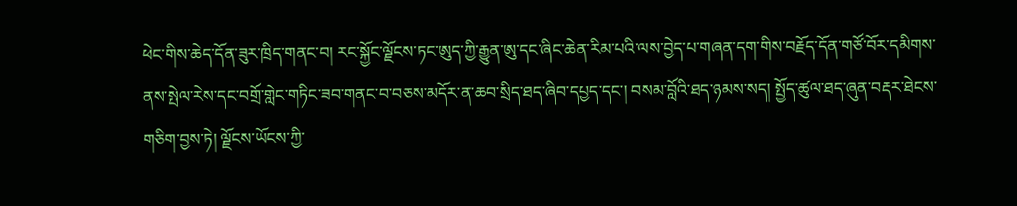ཕེང་གིས་ཆེད་དོན་ཟུར་ཁྲིད་གནང་བ། རང་སྐྱོང་ལྗོངས་ཏང་ཨུད་ཀྱི་རྒྱུན་ཨུ་དང་ཞིང་ཆེན་རིམ་པའི་ལས་བྱེད་པ་གཞན་དག་གིས་བརྗོད་དོན་གཙོ་བོར་དམིགས་ནས་སྤེལ་རེས་དང་བགྲོ་གླེང་གཏིང་ཟབ་གནང་བ་བཅས་མདོར་ན་ཆབ་སྲིད་ཐད་ཞིབ་དཔྱད་དང་། བསམ་བློའི་ཐད་ཉམས་སད། སྤྱོད་ཚུལ་ཐད་ཞུན་བརྡར་ཐེངས་གཅིག་བྱས་ཏེ། ལྗོངས་ཡོངས་ཀྱི་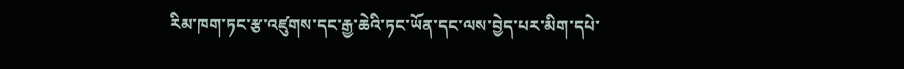རིམ་ཁག་ཏང་རྩ་འཛུགས་དང་རྒྱ་ཆེའི་ཏང་ཡོན་དང་ལས་བྱེད་པར་མིག་དཔེ་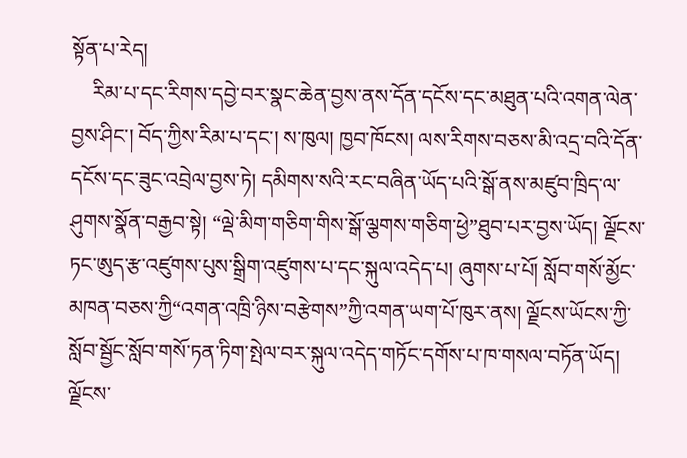སྟོན་པ་རེད།
    རིམ་པ་དང་རིགས་དབྱེ་བར་སྣང་ཆེན་བྱས་ནས་དོན་དངོས་དང་མཐུན་པའི་འགན་ལེན་བྱས་ཤིང་། བོད་ཀྱིས་རིམ་པ་དང་། ས་ཁུལ། ཁྱབ་ཁོངས། ལས་རིགས་བཅས་མི་འདྲ་བའི་དོན་དངོས་དང་ཟུང་འབྲེལ་བྱས་ཏེ། དམིགས་སའི་རང་བཞིན་ཡོད་པའི་སྒོ་ནས་མཛུབ་ཁྲིད་ལ་ཤུགས་སྣོན་བརྒྱབ་སྟེ། “ལྡེ་མིག་གཅིག་གིས་སྒོ་ལྕགས་གཅིག་ཕྱེ”ཐུབ་པར་བྱས་ཡོད། ལྗོངས་ཏང་ཨུད་རྩ་འཛུགས་པུས་སྒྲིག་འཛུགས་པ་དང་སྐུལ་འདེད་པ། ཞུགས་པ་པོ། སློབ་གསོ་མྱོང་མཁན་བཅས་ཀྱི“འགན་འཁྲི་ཉིས་བརྩེགས”ཀྱི་འགན་ཡག་པོ་ཁུར་ནས། ལྗོངས་ཡོངས་ཀྱི་སློབ་སྦྱོང་སློབ་གསོ་ཏན་ཏིག་སྤེལ་བར་སྐུལ་འདེད་གཏོང་དགོས་པ་ཁ་གསལ་བཏོན་ཡོད། ལྗོངས་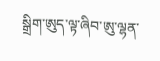སྒྲིག་ཨུད་ལྟ་ཞིབ་ཨུ་ལྷན་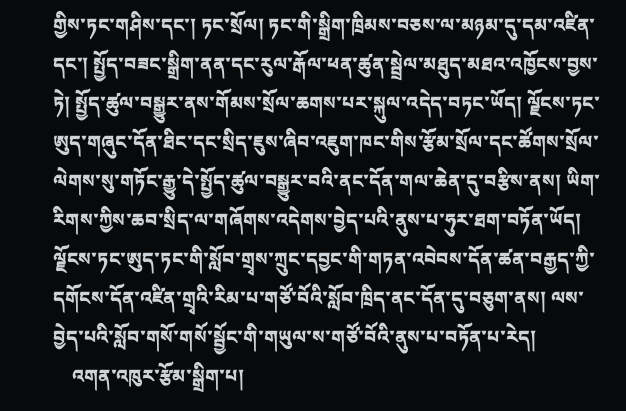གྱིས་ཏང་གཤིས་དང་། ཏང་སྲོལ། ཏང་གི་སྒྲིག་ཁྲིམས་བཅས་ལ་མཉམ་དུ་དམ་འཛིན་དང་། སྤྱོད་བཟང་སྒྲིག་ནན་དང་རུལ་རྒོལ་ཕན་ཚུན་སྦྲེལ་མཐུད་མཐའ་འཁྱོངས་བྱས་ཏེ། སྤྱོད་ཚུལ་བསྒྱུར་ནས་གོམས་སྲོལ་ཆགས་པར་སྐུལ་འདེད་བཏང་ཡོད། ལྗོངས་ཏང་ཨུད་གཞུང་དོན་ཐིང་དང་སྲིད་ཇུས་ཞིབ་འཇུག་ཁང་གིས་རྩོམ་སྲོལ་དང་ཚོགས་སྲོལ་ལེགས་སུ་གཏོང་རྒྱུ་དེ་སྤྱོད་ཚུལ་བསྒྱུར་བའི་ནང་དོན་གལ་ཆེན་དུ་བརྩིས་ནས། ཡིག་རིགས་ཀྱིས་ཆབ་སྲིད་ལ་གཞོགས་འདེགས་བྱེད་པའི་ནུས་པ་ཧུར་ཐག་བཏོན་ཡོད། ལྗོངས་ཏང་ཨུད་ཏང་གི་སློབ་གྲྭས་ཀྲུང་དབྱང་གི་གཏན་འབེབས་དོན་ཚན་བརྒྱད་ཀྱི་དགོངས་དོན་འཛིན་གྲྭའི་རིམ་པ་གཙོ་བོའི་སློབ་ཁྲིད་ནང་དོན་དུ་བཅུག་ནས། ལས་བྱེད་པའི་སློབ་གསོ་གསོ་སྦྱོང་གི་གཡུལ་ས་གཙོ་བོའི་ནུས་པ་བཏོན་པ་རེད།
    འགན་འཁུར་རྩོམ་སྒྲིག་པ།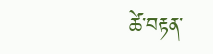ཚེ་བརྟན་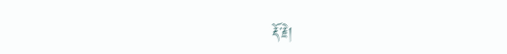རྡོ་རྗེ།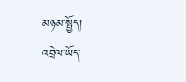མཉམ་སྤྱོད།
འབྲེལ་ཡོད་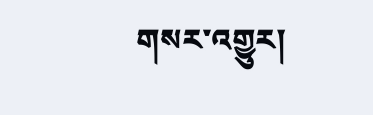གསར་འགྱུར།